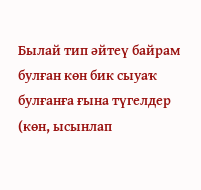Былай тип әйтеү байрам булған көн бик сыуаҡ булғанға ғына түгелдер (көн, ысынлап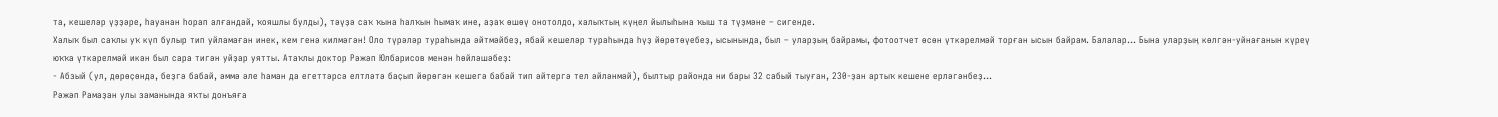та, кешеләр үҙҙәре, һауанан һорап алғандай, ҡояшлы булды), тәүҙә саҡ ҡына һалҡын һымаҡ ине, аҙаҡ өшөү онотолдо, халыҡтың күңел йылыһына ҡыш та түҙмәне – сигенде.
Халыҡ был саҡлы уҡ күп булыр тип уйламаған инек, кем генә килмәгән! Оло түрәләр тураһында әйтмәйбеҙ, ябай кешеләр тураһында һүҙ йөрөтөүебеҙ, ысынында, был – уларҙың байрамы, фотоотчет өсөн үткәрелмәй торған ысын байрам. Балалар... Бына уларҙың көлгән-уйнағанын күреү юҡҡа үткәрелмәй икән был сара тигән уйҙар уятты. Атаҡлы доктор Рәжәп Юлбарисов менән һөйләшәбеҙ:
- Абзый (ул, дөрөҫөндә, беҙгә бабай, әммә әле һаман да егеттәрсә елтләтә баҫып йөрөгән кешегә бабай тип әйтергә тел әйләнмәй), былтыр районда ни бары 32 сабый тыуған, 230-ҙан артыҡ кешене ерләгәнбеҙ...
Рәжәп Рамаҙан улы заманында яҡты донъяға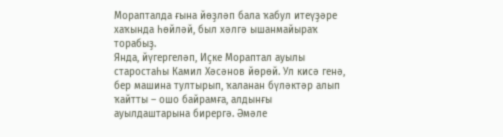Морапталда ғына йөҙләп бала ҡабул итеүҙәре хаҡында һөйләй, был хәлгә ышанмайыраҡ торабыҙ.
Янда, йүгергеләп, Иҫке Мораптал ауылы старостаһы Камил Хәсәнов йөрөй. Ул кисә генә, бер машина тултырып, ҡаланан бүләктәр алып ҡайтты – ошо байрамға, алдынғы ауылдаштарына бирергә. Әмәле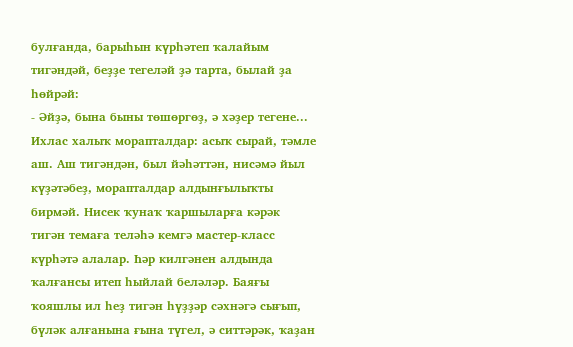булғанда, барыһын күрһәтеп ҡалайым тигәндәй, беҙҙе тегеләй ҙә тарта, былай ҙа һөйрәй:
- Әйҙә, бына быны төшөргөҙ, ә хәҙер тегене...
Ихлас халыҡ морапталдар: асыҡ сырай, тәмле аш. Аш тигәндән, был йәһәттән, нисәмә йыл күҙәтәбеҙ, морапталдар алдынғылыҡты бирмәй. Нисек ҡунаҡ ҡаршыларға кәрәк тигән темаға теләһә кемгә мастер-класс күрһәтә алалар. Һәр килгәнен алдында ҡалғансы итеп һыйлай беләләр. Баяғы ҡояшлы ил һеҙ тигән һүҙҙәр сәхнәгә сығып, бүләк алғанына ғына түгел, ә ситтәрәк, ҡаҙан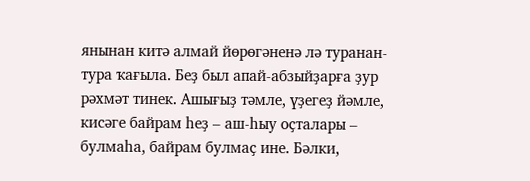янынан китә алмай йөрөгәненә лә туранан-тура ҡағыла. Беҙ был апай-абзыйҙарға ҙур рәхмәт тинек. Ашығыҙ тәмле, үҙегеҙ йәмле, кисәге байрам һеҙ – аш-һыу оҫталары – булмаһа, байрам булмаҫ ине. Бәлки,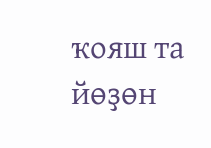ҡояш та йөҙөн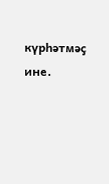күрһәтмәҫ ине.